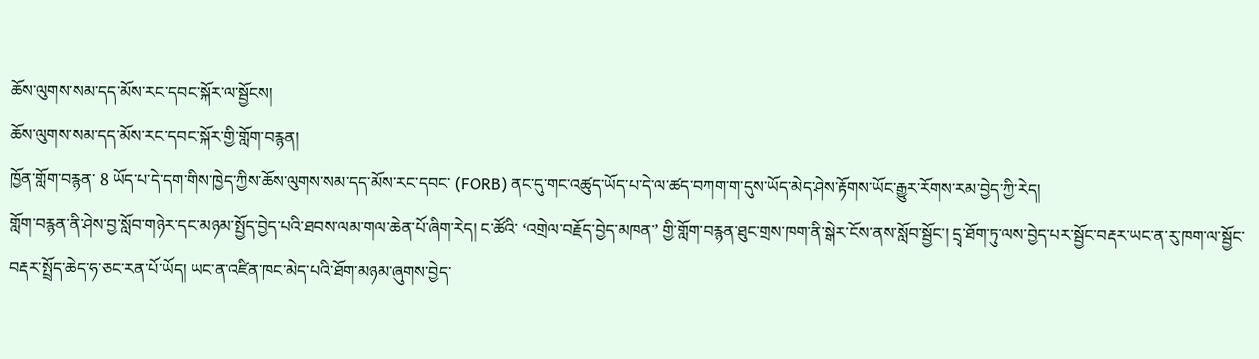ཆོས་ལུགས་སམ་དད་མོས་རང་དབང་སྐོར་ལ་སྦྱོངས།
ཆོས་ལུགས་སམ་དད་མོས་རང་དབང་སྐོར་གྱི་གློག་བརྙན།
ཁྱོན་གློག་བརྙན་ 8 ཡོད་པ་དེ་དག་གིས་ཁྱེད་ཀྱིས་ཆོས་ལུགས་སམ་དད་མོས་རང་དབང་ (FORB) ནང་དུ་གང་འཚུད་ཡོད་པ་དེ་ལ་ཚད་བཀག་ག་དུས་ཡོད་མེད་ཤེས་རྟོགས་ཡོང་རྒྱུར་རོགས་རམ་བྱེད་ཀྱི་རེད།
གློག་བརྙན་ནི་ཤེས་བྱ་སློབ་གཉེར་དང་མཉམ་སྤྱོད་བྱེད་པའི་ཐབས་ལམ་གལ་ཆེན་པོ་ཞིག་རེད། ང་ཚོའི་ ‘འགྲེལ་བརྗོད་བྱེད་མཁན་’ གྱི་གློག་བརྙན་ཐུང་གྲས་ཁག་ནི་སྒེར་ངོས་ནས་སློབ་སྦྱོང་། དྲྭ་ཐོག་ཏུ་ལས་བྱེད་པར་སྦྱོང་བརྡར་ཡང་ན་རུ་ཁག་ལ་སྦྱོང་བརྡར་སྤྲོད་ཆེད་ཧ་ཅང་རན་པོ་ཡོད། ཡང་ན་འཛིན་ཁང་མེད་པའི་ཐོག་མཉམ་ཞུགས་བྱེད་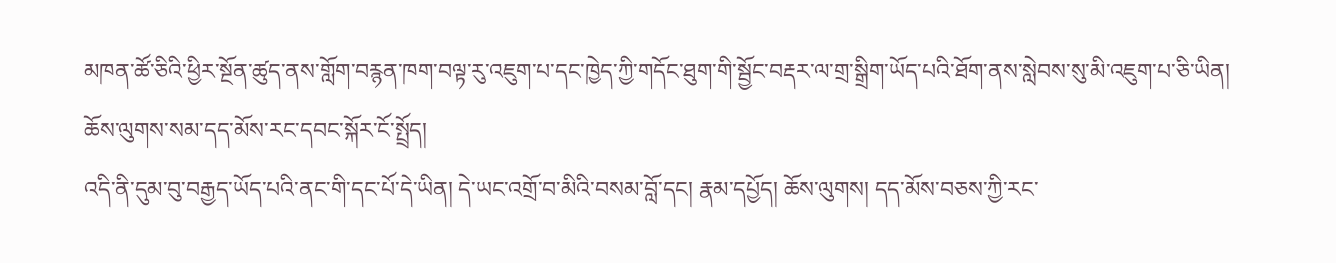མཁན་ཚོ་ཅིའི་ཕྱིར་སྔོན་ཚུད་ནས་གློག་བརྙན་ཁག་བལྟ་རུ་འཇུག་པ་དང་ཁྱེད་ཀྱི་གདོང་ཐུག་གི་སྦྱོང་བརྡར་ལ་གྲ་སྒྲིག་ཡོད་པའི་ཐོག་ནས་སླེབས་སུ་མི་འཇུག་པ་ཅི་ཡིན།
ཆོས་ལུགས་སམ་དད་མོས་རང་དབང་སྐོར་ངོ་སྤྲོད།
འདི་ནི་དུམ་བུ་བརྒྱད་ཡོད་པའི་ནང་གི་དང་པོ་དེ་ཡིན། དེ་ཡང་འགྲོ་བ་མིའི་བསམ་བློ་དང། རྣམ་དཔྱོད། ཆོས་ལུགས། དད་མོས་བཅས་ཀྱི་རང་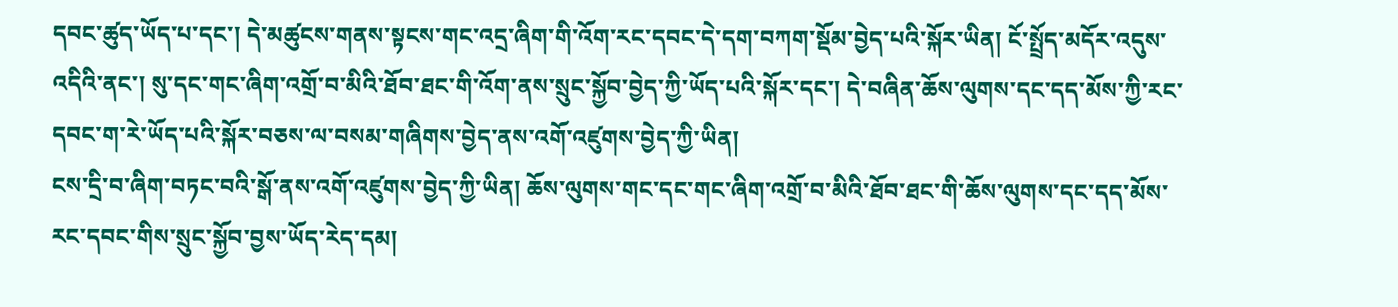དབང་ཚུད་ཡོད་པ་དང་། དེ་མཚུངས་གནས་སྟངས་གང་འདྲ་ཞིག་གི་འོག་རང་དབང་དེ་དག་བཀག་སྡོམ་བྱེད་པའི་སྐོར་ཡིན། ངོ་སྤྲོད་མདོར་འདུས་འདིའི་ནང་། སུ་དང་གང་ཞིག་འགྲོ་བ་མིའི་ཐོབ་ཐང་གི་འོག་ནས་སྲུང་སྐྱོབ་བྱེད་ཀྱི་ཡོད་པའི་སྐོར་དང་། དེ་བཞིན་ཆོས་ལུགས་དང་དད་མོས་ཀྱི་རང་དབང་ག་རེ་ཡོད་པའི་སྐོར་བཅས་ལ་བསམ་གཞིགས་བྱེད་ནས་འགོ་འཛུགས་བྱེད་ཀྱི་ཡིན།
ངས་དྲི་བ་ཞིག་བཏང་བའི་སྒོ་ནས་འགོ་འཛུགས་བྱེད་ཀྱི་ཡིན། ཆོས་ལུགས་གང་དང་གང་ཞིག་འགྲོ་བ་མིའི་ཐོབ་ཐང་གི་ཆོས་ལུགས་དང་དད་མོས་རང་དབང་གིས་སྲུང་སྐྱོབ་བྱས་ཡོད་རེད་དམ།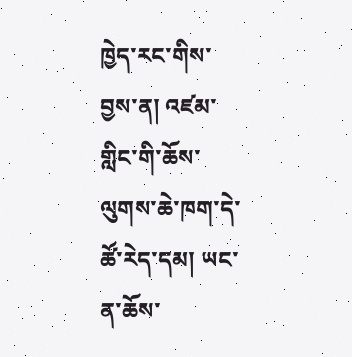ཁྱེད་རང་གིས་བྱས་ན། འཛམ་གླིང་གི་ཆོས་ལུགས་ཆེ་ཁག་དེ་ཚོ་རེད་དམ། ཡང་ན་ཆོས་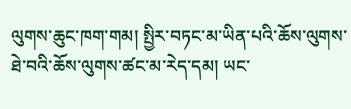ལུགས་ཆུང་ཁག་གམ། སྤྱིར་བཏང་མ་ཡིན་པའི་ཆོས་ལུགས་ཐེ་བའི་ཆོས་ལུགས་ཚང་མ་རེད་དམ། ཡང་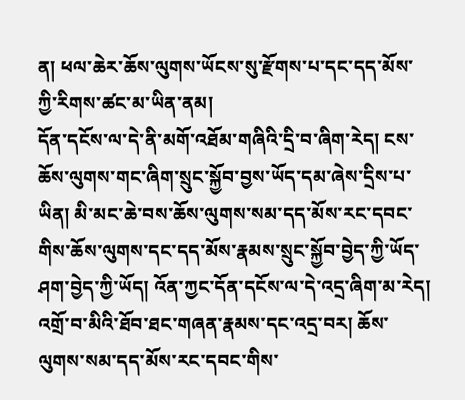ན། ཕལ་ཆེར་ཆོས་ལུགས་ཡོངས་སུ་རྫོགས་པ་དང་དད་མོས་ཀྱི་རིགས་ཚང་མ་ཡིན་ནམ།
དོན་དངོས་ལ་དེ་ནི་མགོ་འཐོམ་གཞིའི་དྲི་བ་ཞིག་རེད། ངས་ཆོས་ལུགས་གང་ཞིག་སྲུང་སྐྱོབ་བྱས་ཡོད་དམ་ཞེས་དྲིས་པ་ཡིན། མི་མང་ཆེ་བས་ཆོས་ལུགས་སམ་དད་མོས་རང་དབང་གིས་ཆོས་ལུགས་དང་དད་མོས་རྣམས་སྲུང་སྐྱོབ་བྱེད་ཀྱི་ཡོད་ཤག་བྱེད་ཀྱི་ཡོད། འོན་ཀྱང་དོན་དངོས་ལ་དེ་འདྲ་ཞིག་མ་རེད། འགྲོ་བ་མིའི་ཐོབ་ཐང་གཞན་རྣམས་དང་འདྲ་བར། ཆོས་ལུགས་སམ་དད་མོས་རང་དབང་གིས་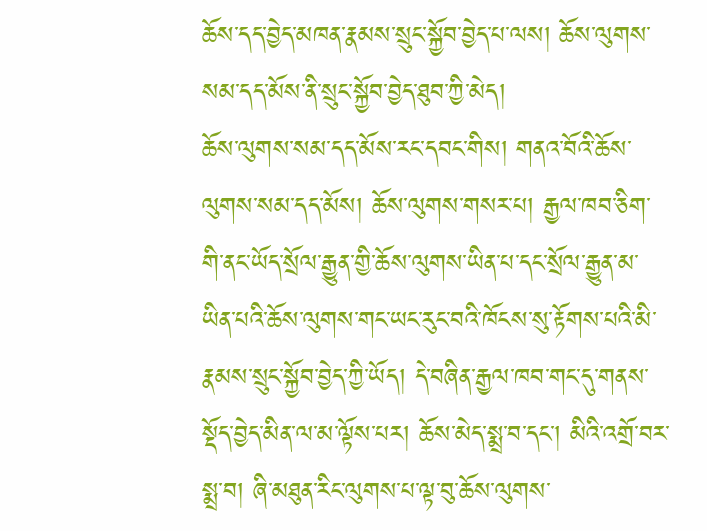ཆོས་དད་བྱེད་མཁན་རྣམས་སྲུང་སྐྱོབ་བྱེད་པ་ལས། ཆོས་ལུགས་སམ་དད་མོས་ནི་སྲུང་སྐྱོབ་བྱེད་ཐུབ་ཀྱི་མེད།
ཆོས་ལུགས་སམ་དད་མོས་རང་དབང་གིས། གནའ་བོའི་ཆོས་ལུགས་སམ་དད་མོས། ཆོས་ལུགས་གསར་པ། རྒྱལ་ཁབ་ཅིག་གི་ནང་ཡོད་སྲོལ་རྒྱུན་གྱི་ཆོས་ལུགས་ཡིན་པ་དང་སྲོལ་རྒྱུན་མ་ཡིན་པའི་ཆོས་ལུགས་གང་ཡང་རུང་བའི་ཁོངས་སུ་རྟོགས་པའི་མི་རྣམས་སྲུང་སྐྱོབ་བྱེད་ཀྱི་ཡོད། དེ་བཞིན་རྒྱལ་ཁབ་གང་དུ་གནས་སྡོད་བྱེད་མིན་ལ་མ་ལྟོས་པར། ཆོས་མེད་སྨྲ་བ་དང་། མིའི་འགྲོ་བར་སྨྲ་བ། ཞི་མཐུན་རིང་ལུགས་པ་ལྟ་བུ་ཆོས་ལུགས་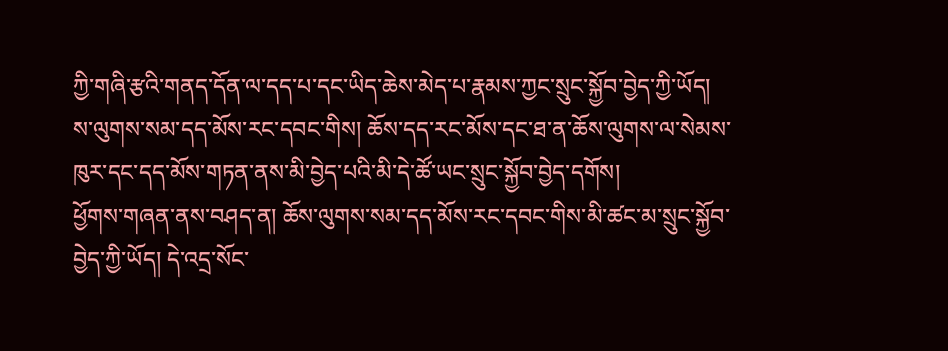ཀྱི་གཞི་རྩའི་གནད་དོན་ལ་དད་པ་དང་ཡིད་ཆེས་མེད་པ་རྣམས་ཀྱང་སྲུང་སྐྱོབ་བྱེད་ཀྱི་ཡོད།
ས་ལུགས་སམ་དད་མོས་རང་དབང་གིས། ཆོས་དད་རང་མོས་དང་ཐ་ན་ཆོས་ལུགས་ལ་སེམས་ཁུར་དང་དད་མོས་གཏན་ནས་མི་བྱེད་པའི་མི་དེ་ཚོ་ཡང་སྲུང་སྐྱོབ་བྱེད་དགོས།
ཕྱོགས་གཞན་ནས་བཤད་ན། ཆོས་ལུགས་སམ་དད་མོས་རང་དབང་གིས་མི་ཚང་མ་སྲུང་སྐྱོབ་བྱེད་ཀྱི་ཡོད། དེ་འདྲ་སོང་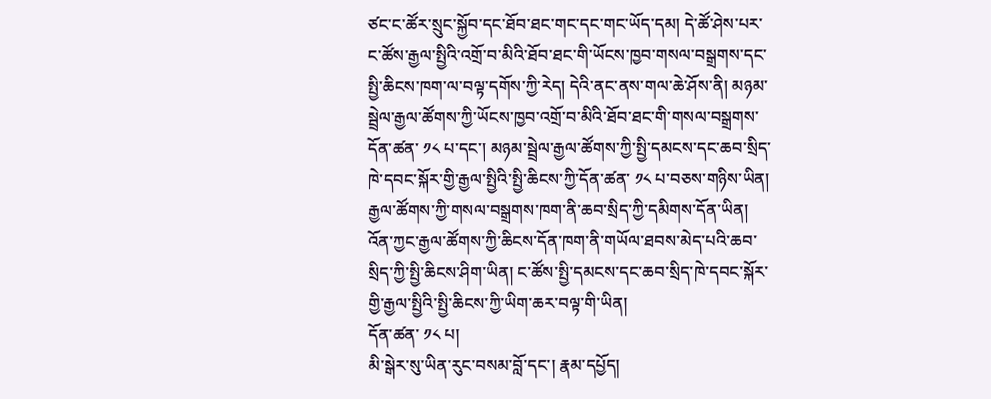ཙང་ང་ཚོར་སྲུང་སྐྱོབ་དང་ཐོབ་ཐང་གང་དང་གང་ཡོད་དམ། དེ་ཚོ་ཤེས་པར་ང་ཚོས་རྒྱལ་སྤྱིའི་འགྲོ་བ་མིའི་ཐོབ་ཐང་གི་ཡོངས་ཁྱབ་གསལ་བསྒྲགས་དང་སྤྱི་ཆིངས་ཁག་ལ་བལྟ་དགོས་ཀྱི་རེད། དེའི་ནང་ནས་གལ་ཆེ་ཤོས་ནི། མཉམ་སྦྲེལ་རྒྱལ་ཚོགས་ཀྱི་ཡོངས་ཁྱབ་འགྲོ་བ་མིའི་ཐོབ་ཐང་གི་གསལ་བསྒྲགས་དོན་ཚན་ ༡༨ པ་དང་། མཉམ་སྦྲེལ་རྒྱལ་ཚོགས་ཀྱི་སྤྱི་དམངས་དང་ཆབ་སྲིད་ཁེ་དབང་སྐོར་གྱི་རྒྱལ་སྤྱིའི་སྤྱི་ཆིངས་ཀྱི་དོན་ཚན་ ༡༨ པ་བཅས་གཉིས་ཡིན།
རྒྱལ་ཚོགས་ཀྱི་གསལ་བསྒྲགས་ཁག་ནི་ཆབ་སྲིད་ཀྱི་དམིགས་དོན་ཡིན། འོན་ཀྱང་རྒྱལ་ཚོགས་ཀྱི་ཆིངས་དོན་ཁག་ནི་གཡོལ་ཐབས་མེད་པའི་ཆབ་སྲིད་ཀྱི་སྤྱི་ཆིངས་ཤིག་ཡིན། ང་ཚོས་སྤྱི་དམངས་དང་ཆབ་སྲིད་ཁེ་དབང་སྐོར་གྱི་རྒྱལ་སྤྱིའི་སྤྱི་ཆིངས་ཀྱི་ཡིག་ཆར་བལྟ་གི་ཡིན།
དོན་ཚན་ ༡༨ པ།
མི་སྒེར་སུ་ཡིན་རུང་བསམ་བློ་དང་། རྣམ་དཔྱོད།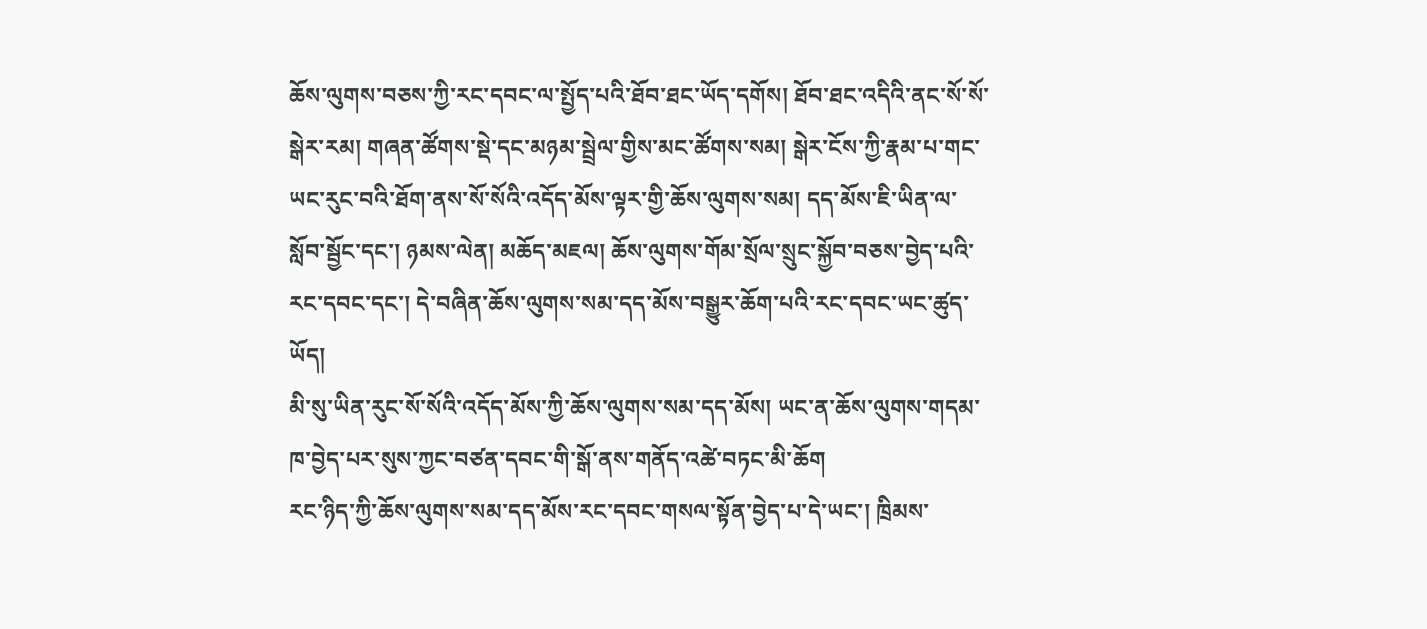ཆོས་ལུགས་བཅས་ཀྱི་རང་དབང་ལ་སྤྱོད་པའི་ཐོབ་ཐང་ཡོད་དགོས། ཐོབ་ཐང་འདིའི་ནང་སོ་སོ་སྒེར་རམ། གཞན་ཚོགས་སྡེ་དང་མཉམ་སྦྲེལ་གྱིས་མང་ཚོགས་སམ། སྒེར་ངོས་ཀྱི་རྣམ་པ་གང་ཡང་རུང་བའི་ཐོག་ནས་སོ་སོའི་འདོད་མོས་ལྟར་གྱི་ཆོས་ལུགས་སམ། དད་མོས་ཇི་ཡིན་ལ་སློབ་སྦྱོང་དང་། ཉམས་ལེན། མཆོད་མཇལ། ཆོས་ལུགས་གོམ་སྲོལ་སྲུང་སྐྱོབ་བཅས་བྱེད་པའི་རང་དབང་དང་། དེ་བཞིན་ཆོས་ལུགས་སམ་དད་མོས་བསྒྱུར་ཆོག་པའི་རང་དབང་ཡང་ཚུད་ཡོད།
མི་སུ་ཡིན་རུང་སོ་སོའི་འདོད་མོས་ཀྱི་ཆོས་ལུགས་སམ་དད་མོས། ཡང་ན་ཆོས་ལུགས་གདམ་ཁ་བྱེད་པར་སུས་ཀྱང་བཙན་དབང་གི་སྒོ་ནས་གནོད་འཚེ་བཏང་མི་ཆོག
རང་ཉིད་ཀྱི་ཆོས་ལུགས་སམ་དད་མོས་རང་དབང་གསལ་སྟོན་བྱེད་པ་དེ་ཡང་། ཁྲིམས་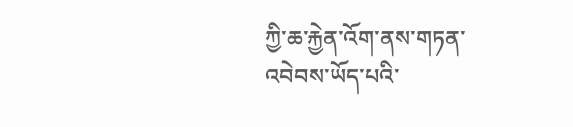ཀྱི་ཆ་རྐྱེན་འོག་ནས་གཏན་འབེབས་ཡོད་པའི་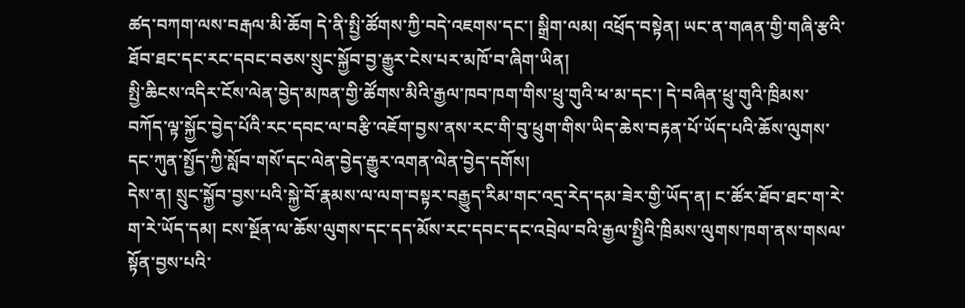ཚད་བཀག་ལས་བརྒལ་མི་ཆོག དེ་ནི་སྤྱི་ཚོགས་ཀྱི་བདེ་འཇགས་དང་། སྒྲིག་ལམ། འཕྲོད་བསྟེན། ཡང་ན་གཞན་གྱི་གཞི་རྩའི་ཐོབ་ཐང་དང་རང་དབང་བཅས་སྲུང་སྐྱོབ་བྱ་རྒྱུར་ངེས་པར་མཁོ་བ་ཞིག་ཡིན།
སྤྱི་ཆིངས་འདིར་ངོས་ལེན་བྱེད་མཁན་གྱི་ཚོགས་མིའི་རྒྱལ་ཁབ་ཁག་གིས་ཕྲུ་གུའི་ཕ་མ་དང་། དེ་བཞིན་ཕྲུ་གུའི་ཁྲིམས་བཀོད་ལྟ་སྐྱོང་བྱེད་པོའི་རང་དབང་ལ་བརྩི་འཇོག་བྱས་ནས་རང་གི་བུ་ཕྲུག་གིས་ཡིད་ཆེས་བརྟན་པོ་ཡོད་པའི་ཆོས་ལུགས་དང་ཀུན་སྤྱོད་ཀྱི་སློབ་གསོ་དང་ལེན་བྱེད་རྒྱུར་འགན་ལེན་བྱེད་དགོས།
དེས་ན། སྲུང་སྐྱོབ་བྱས་པའི་སྐྱེ་བོ་རྣམས་ལ་ལག་བསྟར་བརྒྱུད་རིམ་གང་འདྲ་རེད་དམ་ཟེར་གྱི་ཡོད་ན། ང་ཚོར་ཐོབ་ཐང་ག་རེ་ག་རེ་ཡོད་དམ། ངས་སྔོན་ལ་ཆོས་ལུགས་དང་དད་མོས་རང་དབང་དང་འབྲེལ་བའི་རྒྱལ་སྤྱིའི་ཁྲིམས་ལུགས་ཁག་ནས་གསལ་སྟོན་བྱས་པའི་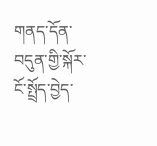གནད་དོན་བདུན་གྱི་སྐོར་ངོ་སྤྲོད་བྱེད་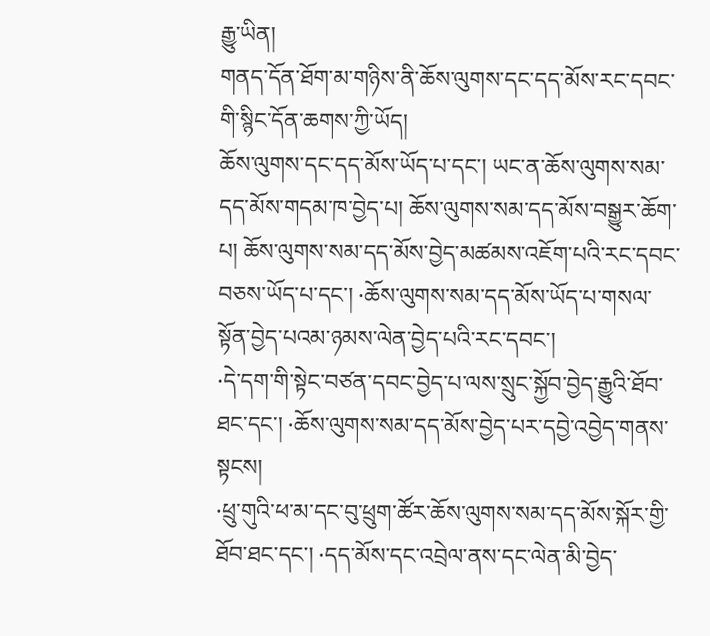རྒྱུ་ཡིན།
གནད་དོན་ཐོག་མ་གཉིས་ནི་ཆོས་ལུགས་དང་དད་མོས་རང་དབང་གི་སྙིང་དོན་ཆགས་ཀྱི་ཡོད།
ཆོས་ལུགས་དང་དད་མོས་ཡོད་པ་དང་། ཡང་ན་ཆོས་ལུགས་སམ་དད་མོས་གདམ་ཁ་བྱེད་པ། ཆོས་ལུགས་སམ་དད་མོས་བསྒྱུར་ཆོག་པ། ཆོས་ལུགས་སམ་དད་མོས་བྱེད་མཚམས་འཇོག་པའི་རང་དབང་བཅས་ཡོད་པ་དང་། ·ཆོས་ལུགས་སམ་དད་མོས་ཡོད་པ་གསལ་སྟོན་བྱེད་པའམ་ཉམས་ལེན་བྱེད་པའི་རང་དབང་།
·དེ་དག་གི་སྟེང་བཙན་དབང་བྱེད་པ་ལས་སྲུང་སྐྱོབ་བྱེད་རྒྱུའི་ཐོབ་ཐང་དང་། ·ཆོས་ལུགས་སམ་དད་མོས་བྱེད་པར་དབྱེ་འབྱེད་གནས་སྟངས།
·ཕྲུ་གུའི་ཕ་མ་དང་བུ་ཕྲུག་ཚོར་ཆོས་ལུགས་སམ་དད་མོས་སྐོར་གྱི་ཐོབ་ཐང་དང་། ·དད་མོས་དང་འབྲེལ་ནས་དང་ལེན་མི་བྱེད་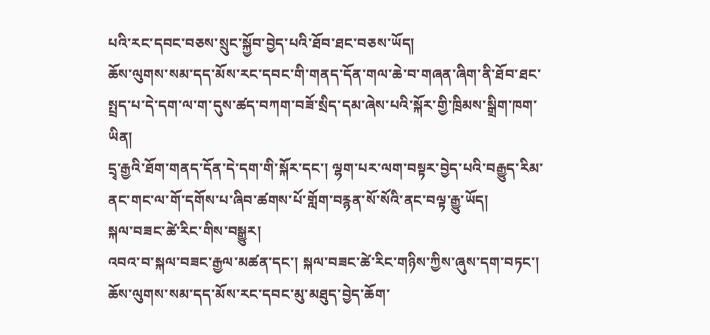པའི་རང་དབང་བཅས་སྲུང་སྐྱོབ་བྱེད་པའི་ཐོབ་ཐང་བཅས་ཡོད།
ཆོས་ལུགས་སམ་དད་མོས་རང་དབང་གི་གནད་དོན་གལ་ཆེ་བ་གཞན་ཞིག་ནི་ཐོབ་ཐང་སྤྲད་པ་དེ་དག་ལ་ག་དུས་ཚད་བཀག་བཟོ་སྲིད་དམ་ཞེས་པའི་སྐོར་གྱི་ཁྲིམས་སྒྲིག་ཁག་ཡིན།
དྲྭ་རྒྱའི་ཐོག་གནད་དོན་དེ་དག་གི་སྐོར་དང་། ལྷག་པར་ལག་བསྟར་བྱེད་པའི་བརྒྱུད་རིམ་ནང་གང་ལ་གོ་དགོས་པ་ཞིབ་ཚགས་པོ་གློག་བརྙན་སོ་སོའི་ནང་བལྟ་རྒྱུ་ཡོད།
སྐལ་བཟང་ཚེ་རིང་གིས་བསྒྱུར།
འབའ་བ་སྐལ་བཟང་རྒྱལ་མཚན་དང་། སྐལ་བཟང་ཚེ་རིང་གཉིས་ཀྱིས་ཞུས་དག་བཏང་།
ཆོས་ལུགས་སམ་དད་མོས་རང་དབང་མུ་མཐུད་བྱེད་ཆོག་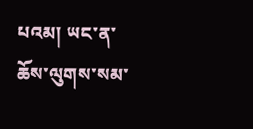པའམ། ཡང་ན་ཆོས་ལུགས་སམ་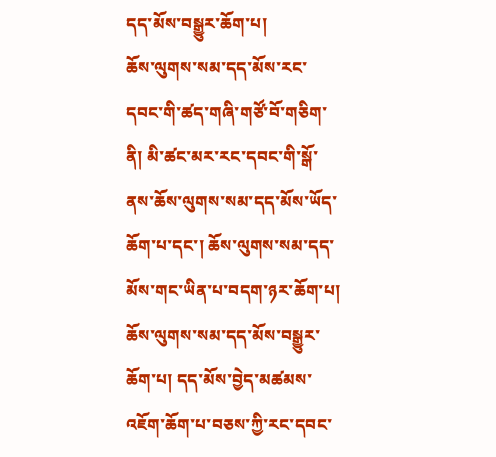དད་མོས་བསྒྱུར་ཆོག་པ།
ཆོས་ལུགས་སམ་དད་མོས་རང་དབང་གི་ཚད་གཞི་གཙོ་བོ་གཅིག་ནི། མི་ཚང་མར་རང་དབང་གི་སྒོ་ནས་ཆོས་ལུགས་སམ་དད་མོས་ཡོད་ཆོག་པ་དང་། ཆོས་ལུགས་སམ་དད་མོས་གང་ཡིན་པ་བདག་ཉར་ཆོག་པ། ཆོས་ལུགས་སམ་དད་མོས་བསྒྱུར་ཆོག་པ། དད་མོས་བྱེད་མཚམས་འཇོག་ཆོག་པ་བཅས་ཀྱི་རང་དབང་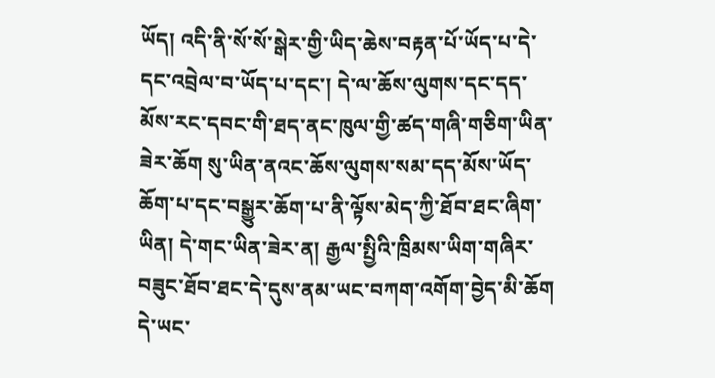ཡོད། འདི་ནི་སོ་སོ་སྒེར་གྱི་ཡིད་ཆེས་བརྟན་པོ་ཡོད་པ་དེ་དང་འབྲེལ་བ་ཡོད་པ་དང་། དེ་ལ་ཆོས་ལུགས་དང་དད་མོས་རང་དབང་གི་ཐད་ནང་ཁུལ་གྱི་ཚད་གཞི་གཅིག་ཡིན་ཟེར་ཆོག སུ་ཡིན་ནའང་ཆོས་ལུགས་སམ་དད་མོས་ཡོད་ཆོག་པ་དང་བསྒྱུར་ཆོག་པ་ནི་ལྟོས་མེད་ཀྱི་ཐོབ་ཐང་ཞིག་ཡིན། དེ་གང་ཡིན་ཟེར་ན། རྒྱལ་སྤྱིའི་ཁྲིམས་ཡིག་གཞིར་བཟུང་ཐོབ་ཐང་དེ་དུས་ནམ་ཡང་བཀག་འགོག་བྱེད་མི་ཆོག དེ་ཡང་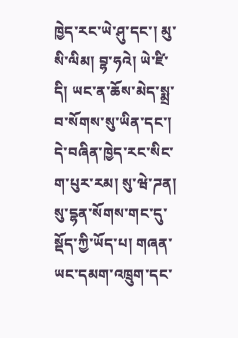ཁྱེད་རང་ཡེ་ཤུ་དང་། མུ་སི་ལིམ། བྷ་ཧའེ། ཡེ་ཛི་དི། ཡང་ན་ཆོས་མེད་སྨྲ་བ་སོགས་སུ་ཡིན་དང་། དེ་བཞིན་ཁྱེད་རང་སིང་ག་པུར་རམ། སུ་ཝེ་ཌན། སུ་དྷན་སོགས་གང་དུ་སྡོད་ཀྱི་ཡོད་པ། གཞན་ཡང་དམག་འཁྲུག་དང་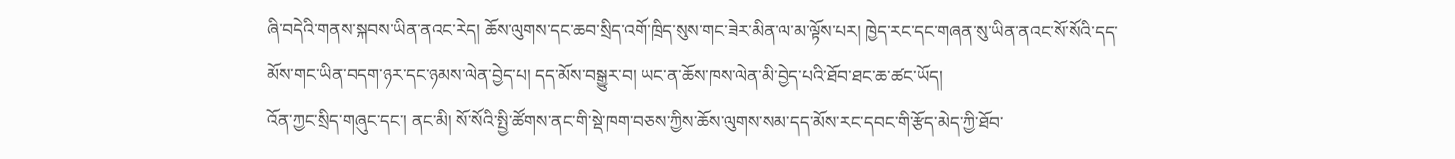ཞི་བདེའི་གནས་སྐབས་ཡིན་ནའང་རེད། ཆོས་ལུགས་དང་ཆབ་སྲིད་འགོ་ཁྲིད་སུས་གང་ཟེར་མིན་ལ་མ་ལྟོས་པར། ཁྱེད་རང་དང་གཞན་སུ་ཡིན་ནའང་སོ་སོའི་དད་མོས་གང་ཡིན་བདག་ཉར་དང་ཉམས་ལེན་བྱེད་པ། དད་མོས་བསྒྱུར་བ། ཡང་ན་ཆོས་ཁས་ལེན་མི་བྱེད་པའི་ཐོབ་ཐང་ཆ་ཚང་ཡོད།
འོན་ཀྱང་སྲིད་གཞུང་དང་། ནང་མི། སོ་སོའི་སྤྱི་ཚོགས་ནང་གི་སྡེ་ཁག་བཅས་ཀྱིས་ཆོས་ལུགས་སམ་དད་མོས་རང་དབང་གི་རྩོད་མེད་ཀྱི་ཐོབ་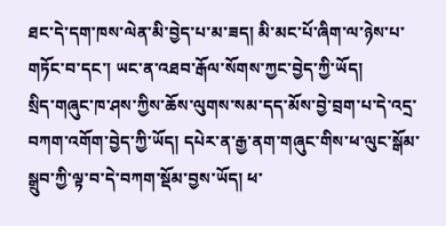ཐང་དེ་དག་ཁས་ལེན་མི་བྱེད་པ་མ་ཟད། མི་མང་པོ་ཞིག་ལ་ཉེས་པ་གཏོང་བ་དང་། ཡང་ན་འཐབ་རྒོལ་སོགས་ཀྱང་བྱེད་ཀྱི་ཡོད།
སྲིད་གཞུང་ཁ་ཤས་ཀྱིས་ཆོས་ལུགས་སམ་དད་མོས་བྱེ་བྲག་པ་དེ་འདྲ་བཀག་འགོག་བྱེད་ཀྱི་ཡོད། དཔེར་ན་རྒྱ་ནག་གཞུང་གིས་ཕ་ལུང་སྒོམ་སྒྲུབ་ཀྱི་ལྟ་བ་དེ་བཀག་སྡོམ་བྱས་ཡོད། ཕ་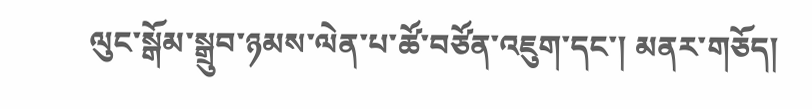ལུང་སྒོམ་སྒྲུབ་ཉམས་ལེན་པ་ཚོ་བཙོན་འཇུག་དང་། མནར་གཅོད།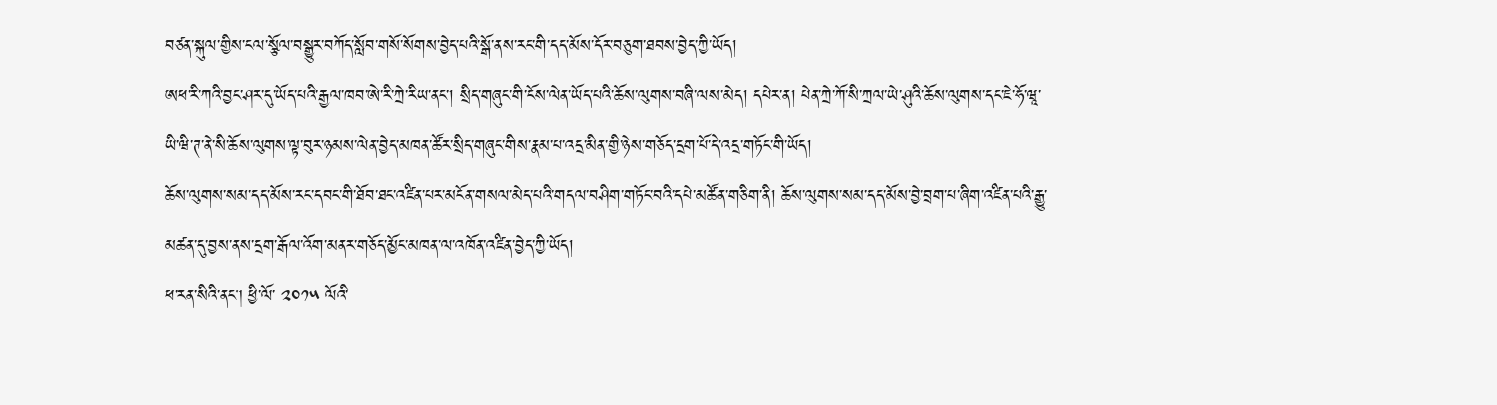བཙན་སྐུལ་གྱིས་ངལ་སྩོལ་བསྒྱུར་བཀོད་སློབ་གསོ་སོགས་བྱེད་པའི་སྒོ་ནས་རང་གི་དད་མོས་དོར་བཅུག་ཐབས་བྱེད་ཀྱི་ཡོད།
ཨཕ་རི་ཀའི་བྱང་ཤར་དུ་ཡོད་པའི་རྒྱལ་ཁབ་ཨེ་རི་ཀྲེ་རིཡ་ནང་། སྲིད་གཞུང་གི་ངོས་ལེན་ཡོད་པའི་ཆོས་ལུགས་བཞི་ལས་མེད། དཔེར་ན། པེན་ཀྲེ་ཀོ་སི་ཀྲལ་ཡེ་ཤུའི་ཆོས་ལུགས་དང་ཇེ་ཧོ་ཝཱ་ཡི་ཝི་ཊ་ནེ་སི་ཆོས་ལུགས་ལྟ་བུར་ཉམས་ལེན་བྱེད་མཁན་ཚོར་སྲིད་གཞུང་གིས་རྣམ་པ་འདྲ་མིན་གྱི་ཉེས་གཅོད་དྲག་པོ་དེ་འདྲ་གཏོང་གི་ཡོད།
ཆོས་ལུགས་སམ་དད་མོས་རང་དབང་གི་ཐོབ་ཐང་འཛིན་པར་མངོན་གསལ་མེད་པའི་གདལ་བཤིག་གཏོང་བའི་དཔེ་མཚོན་གཅིག་ནི། ཆོས་ལུགས་སམ་དད་མོས་བྱེ་བྲག་པ་ཞིག་འཛིན་པའི་རྒྱུ་མཚན་དུ་བྱས་ནས་དྲག་རྒོལ་འོག་མནར་གཅོད་མྱོང་མཁན་ལ་འཁོན་འཛིན་བྱེད་ཀྱི་ཡོད།
ཕ་རན་སིའི་ནང། ཕྱི་ལོ་ ༢༠༡༥ ལོའི་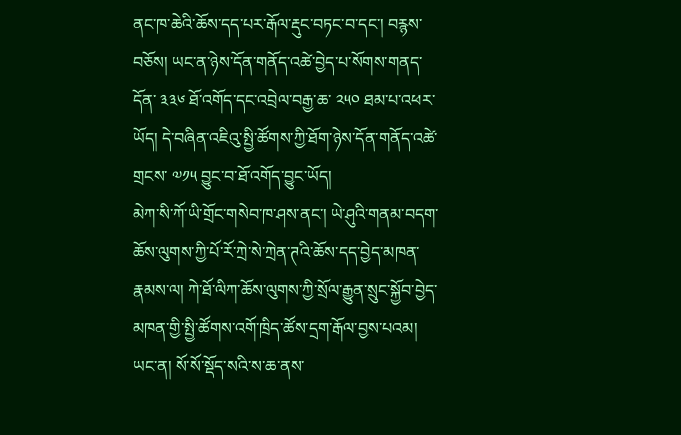ནང་ཁ་ཆེའི་ཆོས་དད་པར་རྒོལ་རྡུང་བཏང་བ་དང་། བརྙས་བཅོས། ཡང་ན་ཉེས་དོན་གནོད་འཚེ་བྱེད་པ་སོགས་གནད་དོན་ ༣༣༦ ཐོ་འགོད་དང་འབྲེལ་བརྒྱ་ཆ་ ༢༥༠ ཐམ་པ་འཕར་ཡོད། དེ་བཞིན་འཇིའུ་སྤྱི་ཚོགས་ཀྱི་ཐོག་ཉེས་དོན་གནོད་འཚེ་གྲངས་ ༧༡༥ བྱུང་བ་ཐོ་འགོད་བྱུང་ཡོད།
མེཀ་སི་ཀོ་ཡི་གྲོང་གསེབ་ཁ་ཤས་ནང་། ཡེ་ཤུའི་གནམ་བདག་ཆོས་ལུགས་ཀྱི་པོ་རོ་ཀྲེ་སེ་ཀྲེན་ཊའི་ཆོས་དད་བྱེད་མཁན་རྣམས་ལ། ཀེ་ཐོ་ལིཀ་ཆོས་ལུགས་ཀྱི་སྲོལ་རྒྱུན་སྲུང་སྐྱོབ་བྱེད་མཁན་གྱི་སྤྱི་ཚོགས་འགོ་ཁྲིད་ཚོས་དྲག་རྒོལ་བྱས་པའམ། ཡང་ན། སོ་སོ་སྡོད་སའི་ས་ཆ་ནས་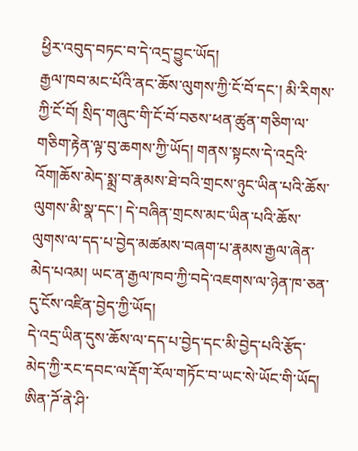ཕྱིར་འབུད་བཏང་བ་དེ་འདྲ་བྱུང་ཡོད།
རྒྱལ་ཁབ་མང་པོའི་ནང་ཆོས་ལུགས་ཀྱི་ངོ་བོ་དང་། མི་རིགས་ཀྱི་ངོ་བོ། སྲིད་གཞུང་གི་ངོ་བོ་བཅས་ཕན་ཚུན་གཅིག་ལ་གཅིག་རྟེན་ལྟ་བུ་ཆགས་ཀྱི་ཡོད། གནས་སྟངས་དེ་འདྲའི་འོག།ཆོས་མེད་སྨྲ་བ་རྣམས་ཐེ་བའི་གྲངས་ཉུང་ཡིན་པའི་ཆོས་ལུགས་མི་སྣ་དང་། དེ་བཞིན་གྲངས་མང་ཡིན་པའི་ཆོས་ལུགས་ལ་དད་པ་བྱེད་མཚམས་བཞག་པ་རྣམས་རྒྱལ་ཞེན་མེད་པའམ། ཡང་ན་རྒྱལ་ཁབ་ཀྱི་བདེ་འཇགས་ལ་ཉེན་ཁ་ཅན་དུ་ངོས་འཛིན་བྱེད་ཀྱི་ཡོད།
དེ་འདྲ་ཡིན་དུས་ཆོས་ལ་དད་པ་བྱེད་དང་མི་བྱེད་པའི་རྩོད་མེད་ཀྱི་རང་དབང་ལ་རྡོག་རོལ་གཏོང་བ་ཡང་སེ་ཡོང་གི་ཡོད།
ཨིན་ཌོ་ནེ་ཤི་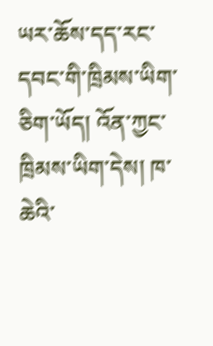ཡར་ཆོས་དད་རང་དབང་གི་ཁྲིམས་ཡིག་ཅིག་ཡོད། འོན་ཀྱང་ཁྲིམས་ཡིག་དེས། ཁ་ཆེའི་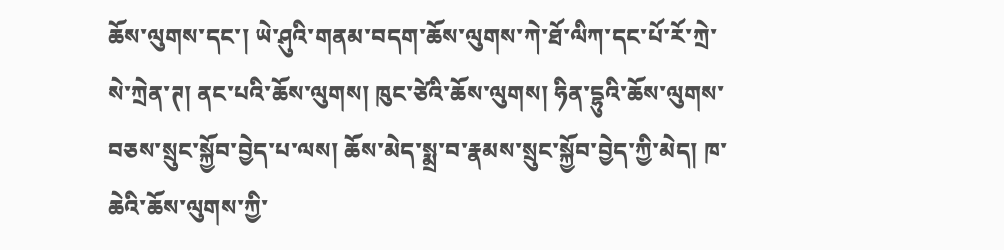ཆོས་ལུགས་དང་། ཡེ་ཤུའི་གནམ་བདག་ཆོས་ལུགས་ཀེ་ཐོ་ལིཀ་དང་པོ་རོ་ཀྲེ་སེ་ཀྲེན་ཊ། ནང་པའི་ཆོས་ལུགས། ཁུང་ཙེའི་ཆོས་ལུགས། ཧིན་དྷུའི་ཆོས་ལུགས་བཅས་སྲུང་སྐྱོབ་བྱེད་པ་ལས། ཆོས་མེད་སྨྲ་བ་རྣམས་སྲུང་སྐྱོབ་བྱེད་ཀྱི་མེད། ཁ་ཆེའི་ཆོས་ལུགས་ཀྱི་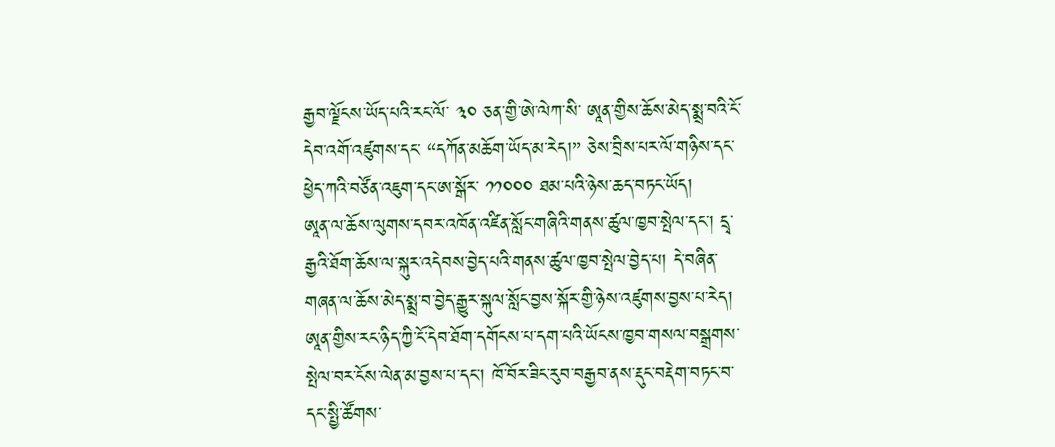རྒྱབ་ལྗོངས་ཡོད་པའི་རང་ལོ་ ༣༠ ཅན་གྱི་ཨེ་ལེཀ་སི་ ཨཱན་གྱིས་ཆོས་མེད་སྨྲ་བའི་ངོ་དེབ་འགོ་འཛུགས་དང་ “དཀོན་མཆོག་ཡོད་མ་རེད།” ཅེས་བྲིས་པར་ལོ་གཉིས་དང་ཕྱེད་ཀའི་བཙོན་འཇུག་དང་ཨ་སྒོར་ ༡༡༠༠༠ ཐམ་པའི་ཉེས་ཆད་བཏང་ཡོད།
ཨཱན་ལ་ཆོས་ལུགས་དབར་འཁོན་འཛིན་སློང་གཞིའི་གནས་ཚུལ་ཁྱབ་སྤེལ་དང་། དྲྭ་རྒྱའི་ཐོག་ཆོས་ལ་སྐུར་འདེབས་བྱེད་པའི་གནས་ཚུལ་ཁྱབ་སྤེལ་བྱེད་པ། དེ་བཞིན་གཞན་ལ་ཆོས་མེད་སྨྲ་བ་བྱེད་རྒྱུར་སྐུལ་སློང་བྱས་སྐོར་གྱི་ཉེས་འཛུགས་བྱས་པ་རེད། ཨཱན་གྱིས་རང་ཉིད་ཀྱི་ངོ་དེབ་ཐོག་དགོངས་པ་དག་པའི་ཡོངས་ཁྱབ་གསལ་བསྒྲགས་སྤེལ་བར་ངོས་ལེན་མ་བྱས་པ་དང་། ཁོ་བོར་ཟིང་རུབ་བརྒྱབ་ནས་རྡུང་བརྡེག་བཏང་བ་དང་སྤྱི་ཚོགས་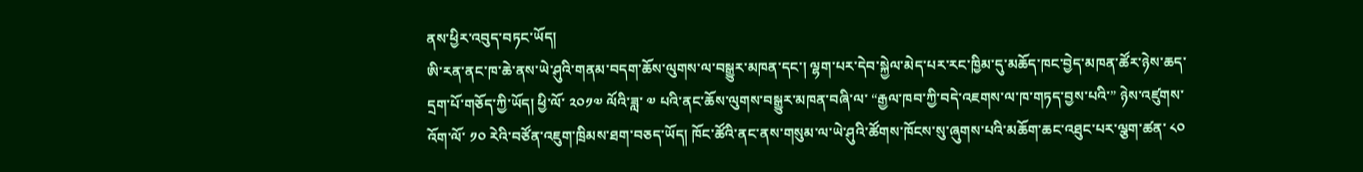ནས་ཕྱིར་འབུད་བཏང་ཡོད།
ཨི་རན་ནང་ཁ་ཆེ་ནས་ཡེ་ཤུའི་གནམ་བདག་ཆོས་ལུགས་ལ་བསྒྱུར་མཁན་དང་། ལྷག་པར་དེབ་སྐྱེལ་མེད་པར་རང་ཁྱིམ་དུ་མཆོད་ཁང་བྱེད་མཁན་ཚོར་ཉེས་ཆད་དྲག་པོ་གཅོད་ཀྱི་ཡོད། ཕྱི་ལོ་ ༢༠༡༧ ལོའི་ཟླ་ ༧ པའི་ནང་ཆོས་ལུགས་བསྒྱུར་མཁན་བཞི་ལ་ “རྒྱལ་ཁབ་ཀྱི་བདེ་འཇགས་ལ་ཁ་གཏད་བྱས་པའི་” ཉེས་འཛུགས་འོག་ལོ་ ༡༠ རེའི་བཙོན་འཇུག་ཁྲིམས་ཐག་བཅད་ཡོད། ཁོང་ཚོའི་ནང་ནས་གསུམ་ལ་ཡེ་ཤུའི་ཚོགས་ཁོངས་སུ་ཞུགས་པའི་མཆོག་ཆང་འཐུང་པར་ལྕག་ཚན་ ༨༠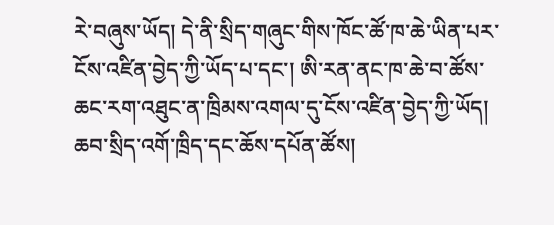རེ་བཞུས་ཡོད། དེ་ནི་སྲིད་གཞུང་གིས་ཁོང་ཚོ་ཁ་ཆེ་ཡིན་པར་ངོས་འཛིན་བྱེད་ཀྱི་ཡོད་པ་དང་། ཨི་རན་ནང་ཁ་ཆེ་བ་ཚོས་ཆང་རག་འཐུང་ན་ཁྲིམས་འགལ་དུ་ངོས་འཛིན་བྱེད་ཀྱི་ཡོད།
ཆབ་སྲིད་འགོ་ཁྲིད་དང་ཆོས་དཔོན་ཚོས།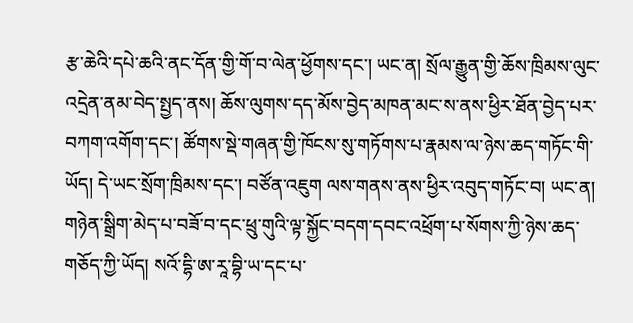རྩ་ཆེའི་དཔེ་ཆའི་ནང་དོན་གྱི་གོ་བ་ལེན་ཕྱོགས་དང་། ཡང་ན། སྲོལ་རྒྱུན་གྱི་ཆོས་ཁྲིམས་ལུང་འདྲེན་ནམ་བེད་སྤྱད་ནས། ཆོས་ལུགས་དད་མོས་བྱེད་མཁན་མང་ས་ནས་ཕྱིར་ཐོན་བྱེད་པར་བཀག་འགོག་དང་། ཚོགས་སྡེ་གཞན་གྱི་ཁོངས་སུ་གཏོགས་པ་རྣམས་ལ་ཉེས་ཆད་གཏོང་གི་ཡོད། དེ་ཡང་སྲོག་ཁྲིམས་དང་། བཙོན་འཇུག ལས་གནས་ནས་ཕྱིར་འབུད་གཏོང་བ། ཡང་ན། གཉེན་སྒྲིག་མེད་པ་བཟོ་བ་དང་ཕྲུ་གུའི་ལྟ་སྐྱོང་བདག་དབང་འཕྲོག་པ་སོགས་ཀྱི་ཉེས་ཆད་གཅོད་ཀྱི་ཡོད། སའོ་དྷི་ཨ་རཱ་བྷི་ཡ་དང་པ་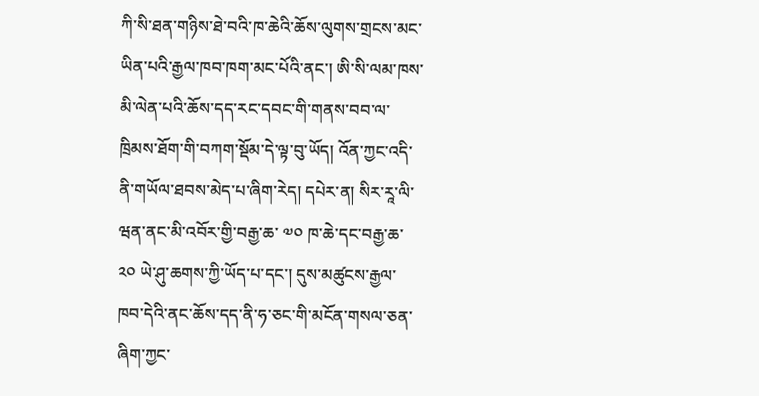ཀི་སི་ཐན་གཉིས་ཐེ་བའི་ཁ་ཆེའི་ཆོས་ལུགས་གྲངས་མང་ཡིན་པའི་རྒྱལ་ཁབ་ཁག་མང་པོའི་ནང་། ཨི་སི་ལམ་ཁས་མི་ལེན་པའི་ཆོས་དད་རང་དབང་གི་གནས་བབ་ལ་ཁྲིམས་ཐོག་གི་བཀག་སྡོམ་དེ་ལྟ་བུ་ཡོད། འོན་ཀྱང་འདི་ནི་གཡོལ་ཐབས་མེད་པ་ཞིག་རེད། དཔེར་ན། སིར་རཱ་ལི་ཝན་ནང་མི་འབོར་གྱི་བརྒྱ་ཆ་ ༧༠ ཁ་ཆེ་དང་བརྒྱ་ཆ་ ༢༠ ཡེ་ཤུ་ཆགས་ཀྱི་ཡོད་པ་དང་། དུས་མཚུངས་རྒྱལ་ཁབ་དེའི་ནང་ཆོས་དད་ནི་ཧ་ཅང་གི་མངོན་གསལ་ཅན་ཞིག་ཀྱང་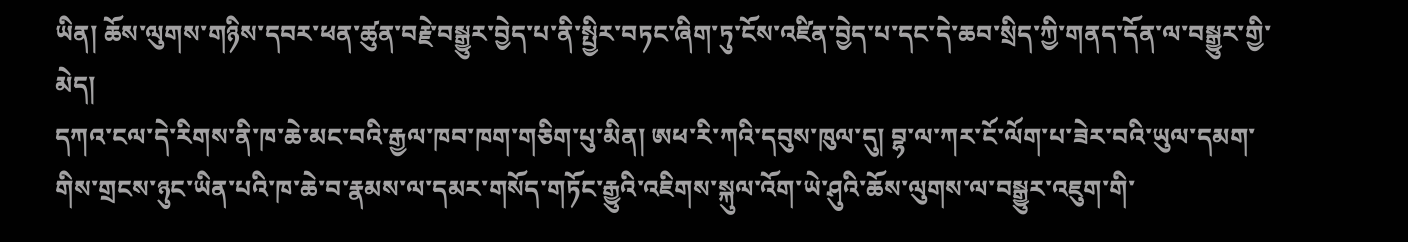ཡིན། ཆོས་ལུགས་གཉིས་དབར་ཕན་ཚུན་བརྗེ་བསྒྱུར་བྱེད་པ་ནི་སྤྱིར་བཏང་ཞིག་ཏུ་ངོས་འཛིན་བྱེད་པ་དང་དེ་ཆབ་སྲིད་ཀྱི་གནད་དོན་ལ་བསྒྱུར་གྱི་མེད།
དཀའ་ངལ་དེ་རིགས་ནི་ཁ་ཆེ་མང་བའི་རྒྱལ་ཁབ་ཁག་གཅིག་པུ་མིན། ཨཕ་རི་ཀའི་དབུས་ཁུལ་དུ། བྷ་ལ་ཀར་ངོ་ལོག་པ་ཟེར་བའི་ཡུལ་དམག་གིས་གྲངས་ཉུང་ཡིན་པའི་ཁ་ཆེ་བ་རྣམས་ལ་དམར་གསོད་གཏོང་རྒྱུའི་འཇིགས་སྐུལ་འོག་ཡེ་ཤུའི་ཆོས་ལུགས་ལ་བསྒྱུར་འཇུག་གི་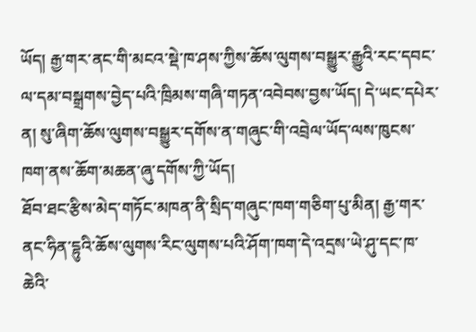ཡོད། རྒྱ་གར་ནང་གི་མངའ་སྡེ་ཁ་ཤས་ཀྱིས་ཆོས་ལུགས་བསྒྱུར་རྒྱུའི་རང་དབང་ལ་དམ་བསྒྲགས་བྱེད་པའི་ཁྲིམས་གཞི་གཏན་འབེབས་བྱས་ཡོད། དེ་ཡང་དཔེར་ན། སུ་ཞིག་ཆོས་ལུགས་བསྒྱུར་དགོས་ན་གཞུང་གི་འབྲེལ་ཡོད་ལས་ཁུངས་ཁག་ནས་ཆོག་མཆན་ཞུ་དགོས་ཀྱི་ཡོད།
ཐོབ་ཐང་རྩིས་མེད་གཏོང་མཁན་ནི་སྲིད་གཞུང་ཁག་གཅིག་པུ་མིན། རྒྱ་གར་ནང་ཧིན་དྷུའི་ཆོས་ལུགས་རིང་ལུགས་པའི་ཤོག་ཁག་དེ་འདྲས་ཡེ་ཤུ་དང་ཁ་ཆེའི་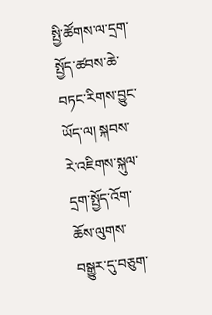སྤྱི་ཚོགས་ལ་དྲག་སྤྱོད་ཚབས་ཆེ་བཏང་རིགས་བྱུང་ཡོད་ལ། སྐབས་རེ་འཇིགས་སྐུལ་དྲག་སྤྱོད་འོག་ཆོས་ལུགས་བསྒྱུར་དུ་བཅུག་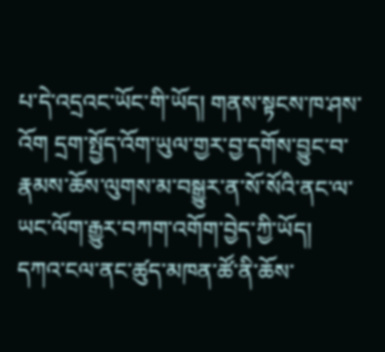པ་དེ་འདྲའང་ཡོང་གི་ཡོད། གནས་སྟངས་ཁ་ཤས་འོག དྲག་སྤྱོད་འོག་ཡུལ་གྱར་བྱ་དགོས་བྱུང་བ་རྣམས་ཆོས་ལུགས་མ་བསྒྱུར་ན་སོ་སོའི་ནང་ལ་ཡང་ལོག་རྒྱུར་བཀག་འགོག་བྱེད་ཀྱི་ཡོད།
དཀའ་ངལ་ནང་ཚུད་མཁན་ཚོ་ནི་ཆོས་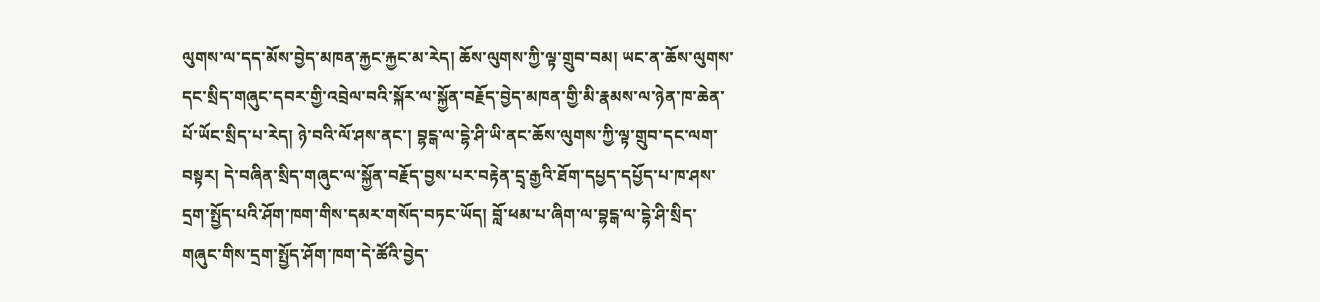ལུགས་ལ་དད་མོས་བྱེད་མཁན་རྐྱང་རྐྱང་མ་རེད། ཆོས་ལུགས་ཀྱི་ལྟ་གྲུབ་བམ། ཡང་ན་ཆོས་ལུགས་དང་སྲིད་གཞུང་དབར་གྱི་འབྲེལ་བའི་སྐོར་ལ་སྐྱོན་བརྗོད་བྱེད་མཁན་གྱི་མི་རྣམས་ལ་ཉེན་ཁ་ཆེན་པོ་ཡོང་སྲིད་པ་རེད། ཉེ་བའི་ལོ་ཤས་ནང་། བྷངྒ་ལ་དྷེ་ཤི་ཡི་ནང་ཆོས་ལུགས་ཀྱི་ལྟ་གྲུབ་དང་ལག་བསྟར། དེ་བཞིན་སྲིད་གཞུང་ལ་སྐྱོན་བརྗོད་བྱས་པར་བརྟེན་དྲྭ་རྒྱའི་ཐོག་དཔྱད་དཔྱོད་པ་ཁ་ཤས་དྲག་སྤྱོད་པའི་ཤོག་ཁག་གིས་དམར་གསོད་བཏང་ཡོད། བློ་ཕམ་པ་ཞིག་ལ་བྷངྒ་ལ་དྷེ་ཤི་སྲིད་གཞུང་གིས་དྲག་སྤྱོད་ཤོག་ཁག་དེ་ཚོའི་བྱེད་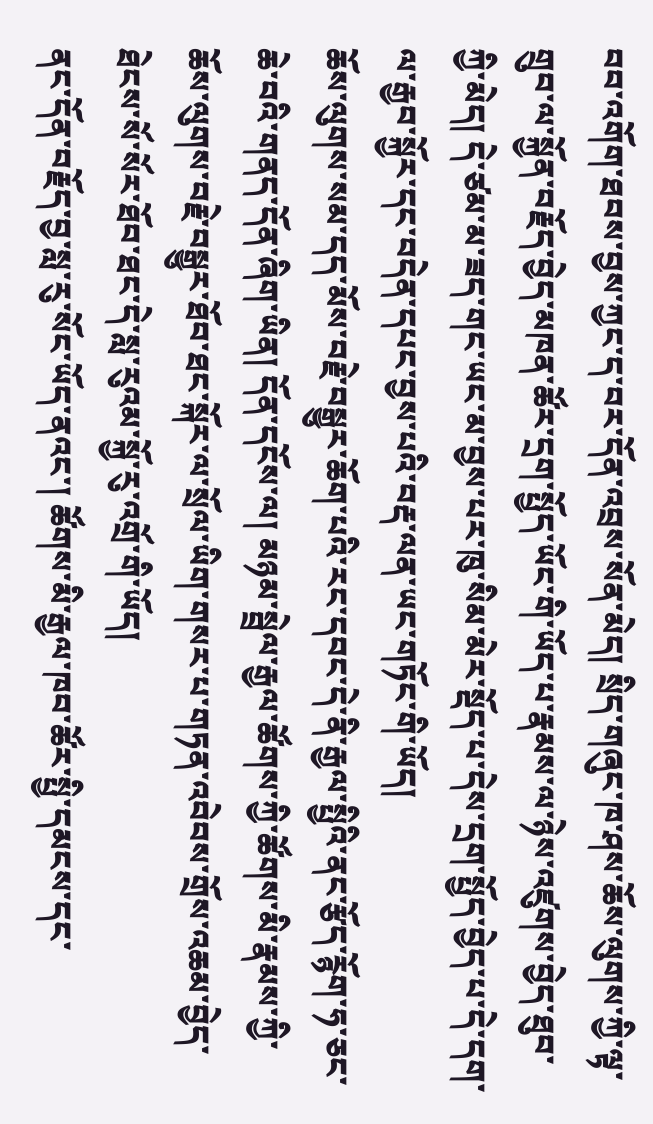བབ་འགོག་ཐབས་བྱས་ཀྱང་ད་བར་དོན་འབྲས་སོན་མེད། སྲིད་གཞུང་ཁ་ཤས་ཆོས་ལུགས་ཀྱི་ལྟ་གྲུབ་ལ་སྐྱོན་བརྗོད་བྱེད་མཁན་ཚོར་དྲག་སྤྱོད་ཡོང་གི་ཡོད་པ་རྣམས་ལ་ཉེས་འཛུགས་བྱེད་ཐུབ་ཀྱི་མེད། དེ་ཙམ་མ་ཟད་གང་ཡང་མ་བྱས་པར་ཁུ་སིམ་མེར་སྡོད་པ་དེས་དྲག་སྤྱོད་བྱེད་པ་དེ་དག་ལ་རྒྱབ་སྐྱོར་དང་བདེན་དཔང་བྱས་པའི་བརྡ་ལན་ཡང་གཏོང་གི་ཡོད།
ཆོས་ལུགས་སམ་དད་མོས་བརྗེ་བསྒྱུར་ཆོག་པའི་རང་དབང་དེ་ནི་རྒྱལ་སྤྱིའི་ནང་རྩོད་རྙོག་ཧ་ཅང་ཆེ་བའི་གནད་དོན་ཞིག་ཡིན། དོན་དངོས་ལ། མཉམ་སྦྲེལ་རྒྱལ་ཚོགས་ཀྱི་ཚོགས་མི་རྣམས་ཀྱི་ཆོས་ལུགས་བརྗེ་བསྒྱུར་ཐོབ་ཐང་སྐོར་ལ་སྲོལ་ཡིག་གསར་པ་གཏན་འབེབས་གྲོས་འཆམ་བྱེད་ཐེངས་སོ་སོར་ཐོབ་ཐང་དེ་སླ་རུའམ་སྐྱོ་རུ་འགྲོ་གི་ཡོད།
ནང་དོན་བརྗོད་བྱ་སླ་རུ་སོང་ཡོད་ནའང་། ཚོགས་མི་རྒྱལ་ཁབ་ཚོར་སྤྱི་དམངས་དང་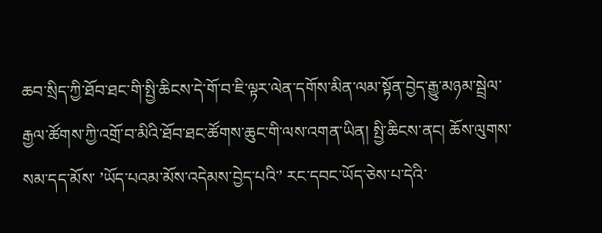ཆབ་སྲིད་ཀྱི་ཐོབ་ཐང་གི་སྤྱི་ཆིངས་དེ་གོ་བ་ཇི་ལྟར་ལེན་དགོས་མིན་ལམ་སྟོན་བྱེད་རྒྱུ་མཉམ་སྦྲེལ་རྒྱལ་ཚོགས་ཀྱི་འགྲོ་བ་མིའི་ཐོབ་ཐང་ཚོགས་ཆུང་གི་ལས་འགན་ཡིན། སྤྱི་ཆིངས་ནང། ཆོས་ལུགས་སམ་དད་མོས་ ’ཡོད་པའམ་མོས་འདེམས་བྱེད་པའི་’ རང་དབང་ཡོད་ཅེས་པ་དེའི་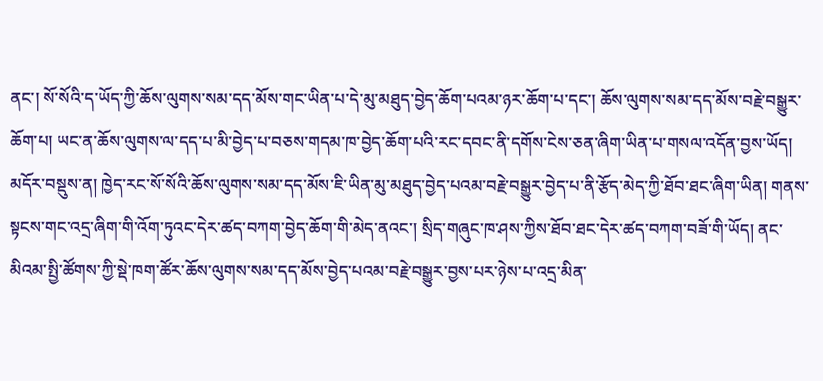ནང་། སོ་སོའི་ད་ཡོད་ཀྱི་ཆོས་ལུགས་སམ་དད་མོས་གང་ཡིན་པ་དེ་མུ་མཐུད་བྱེད་ཆོག་པའམ་ཉར་ཆོག་པ་དང་། ཆོས་ལུགས་སམ་དད་མོས་བརྗེ་བསྒྱུར་ཆོག་པ། ཡང་ན་ཆོས་ལུགས་ལ་དད་པ་མི་བྱེད་པ་བཅས་གདམ་ཁ་བྱེད་ཆོག་པའི་རང་དབང་ནི་དགོས་ངེས་ཅན་ཞིག་ཡིན་པ་གསལ་འདོན་བྱས་ཡོད།
མདོར་བསྡུས་ན། ཁྱེད་རང་སོ་སོའི་ཆོས་ལུགས་སམ་དད་མོས་ཇི་ཡིན་མུ་མཐུད་བྱེད་པའམ་བརྗེ་བསྒྱུར་བྱེད་པ་ནི་རྩོད་མེད་ཀྱི་ཐོབ་ཐང་ཞིག་ཡིན། གནས་སྟངས་གང་འདྲ་ཞིག་གི་འོག་ཏུའང་དེར་ཚད་བཀག་བྱེད་ཆོག་གི་མེད་ནའང་། སྲིད་གཞུང་ཁ་ཤས་ཀྱིས་ཐོབ་ཐང་དེར་ཚད་བཀག་བཟོ་གི་ཡོད། ནང་མིའམ་སྤྱི་ཚོགས་ཀྱི་སྡེ་ཁག་ཚོར་ཆོས་ལུགས་སམ་དད་མོས་བྱེད་པའམ་བརྗེ་བསྒྱུར་བྱས་པར་ཉེས་པ་འདྲ་མིན་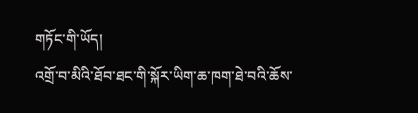གཏོང་གི་ཡོད།
འགྲོ་བ་མིའི་ཐོབ་ཐང་གི་སྐོར་ཡིག་ཆ་ཁག་ཐེ་བའི་ཆོས་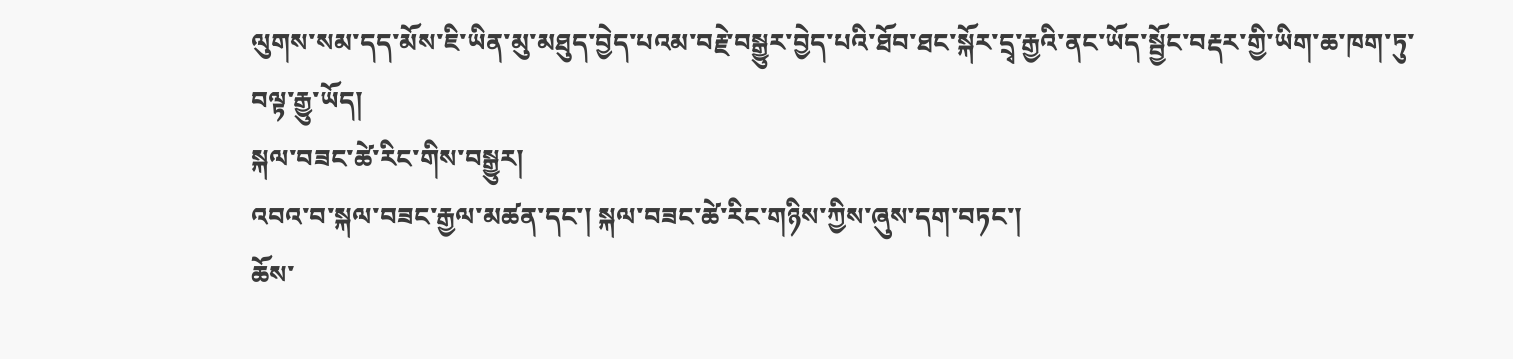ལུགས་སམ་དད་མོས་ཇི་ཡིན་མུ་མཐུད་བྱེད་པའམ་བརྗེ་བསྒྱུར་བྱེད་པའི་ཐོབ་ཐང་སྐོར་དྲྭ་རྒྱའི་ནང་ཡོད་སྦྱོང་བརྡར་གྱི་ཡིག་ཆ་ཁག་ཏུ་བལྟ་རྒྱུ་ཡོད།
སྐལ་བཟང་ཚེ་རིང་གིས་བསྒྱུར།
འབའ་བ་སྐལ་བཟང་རྒྱལ་མཚན་དང་། སྐལ་བཟང་ཚེ་རིང་གཉིས་ཀྱིས་ཞུས་དག་བཏང་།
ཆོས་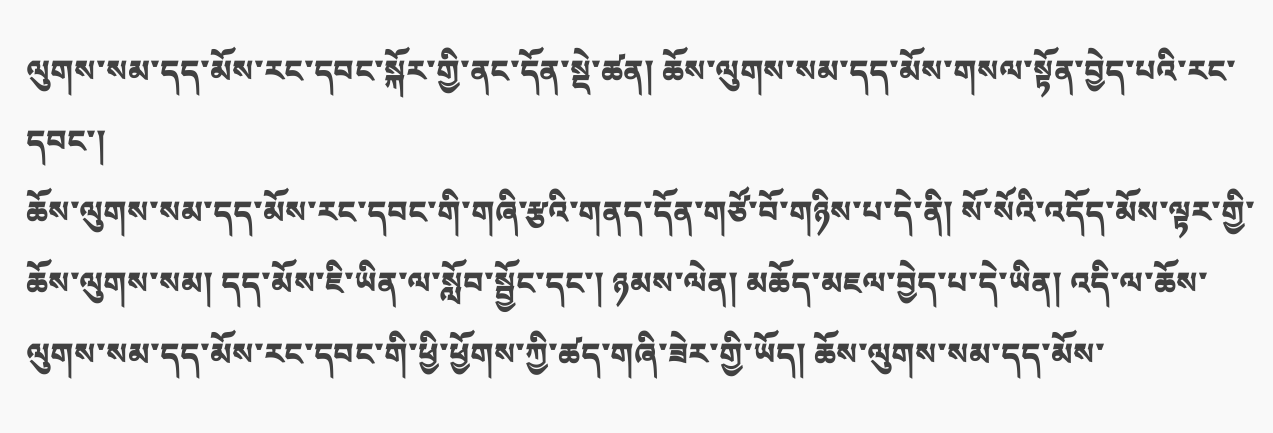ལུགས་སམ་དད་མོས་རང་དབང་སྐོར་གྱི་ནང་དོན་སྡེ་ཚན། ཆོས་ལུགས་སམ་དད་མོས་གསལ་སྟོན་བྱེད་པའི་རང་དབང་།
ཆོས་ལུགས་སམ་དད་མོས་རང་དབང་གི་གཞི་རྩའི་གནད་དོན་གཙོ་བོ་གཉིས་པ་དེ་ནི། སོ་སོའི་འདོད་མོས་ལྟར་གྱི་ཆོས་ལུགས་སམ། དད་མོས་ཇི་ཡིན་ལ་སློབ་སྦྱོང་དང་། ཉམས་ལེན། མཆོད་མཇལ་བྱེད་པ་དེ་ཡིན། འདི་ལ་ཆོས་ལུགས་སམ་དད་མོས་རང་དབང་གི་ཕྱི་ཕྱོགས་ཀྱི་ཚད་གཞི་ཟེར་གྱི་ཡོད། ཆོས་ལུགས་སམ་དད་མོས་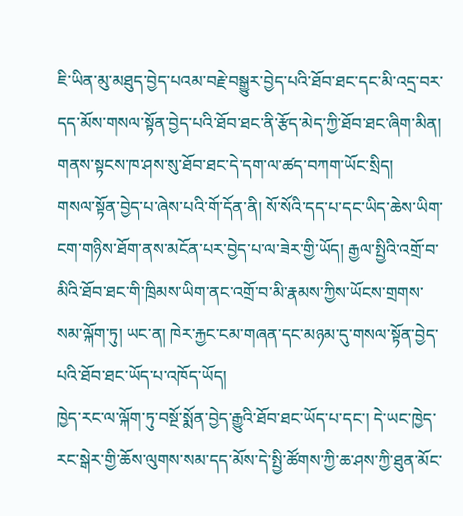ཇི་ཡིན་མུ་མཐུད་བྱེད་པའམ་བརྗེ་བསྒྱུར་བྱེད་པའི་ཐོབ་ཐང་དང་མི་འདྲ་བར་དད་མོས་གསལ་སྟོན་བྱེད་པའི་ཐོབ་ཐང་ནི་རྩོད་མེད་ཀྱི་ཐོབ་ཐང་ཞིག་མིན། གནས་སྟངས་ཁ་ཤས་སུ་ཐོབ་ཐང་དེ་དག་ལ་ཚད་བཀག་ཡོང་སྲིད།
གསལ་སྟོན་བྱེད་པ་ཞེས་པའི་གོ་དོན་ནི། སོ་སོའི་དད་པ་དང་ཡིད་ཆེས་ཡིག་ངག་གཉིས་ཐོག་ནས་མངོན་པར་བྱེད་པ་ལ་ཟེར་གྱི་ཡོད། རྒྱལ་སྤྱིའི་འགྲོ་བ་མིའི་ཐོབ་ཐང་གི་ཁྲིམས་ཡིག་ནང་འགྲོ་བ་མི་རྣམས་ཀྱིས་ཡོངས་གྲགས་སམ་ལྐོག་ཏུ། ཡང་ན། ཁེར་རྐྱང་ངམ་གཞན་དང་མཉམ་དུ་གསལ་སྟོན་བྱེད་པའི་ཐོབ་ཐང་ཡོད་པ་འཁོད་ཡོད།
ཁྱེད་རང་ལ་ལྐོག་ཏུ་བསྔོ་སྨོན་བྱེད་རྒྱུའི་ཐོབ་ཐང་ཡོད་པ་དང་། དེ་ཡང་ཁྱེད་རང་སྒེར་གྱི་ཆོས་ལུགས་སམ་དད་མོས་དེ་སྤྱི་ཚོགས་ཀྱི་ཆ་ཤས་ཀྱི་ཐུན་མོང་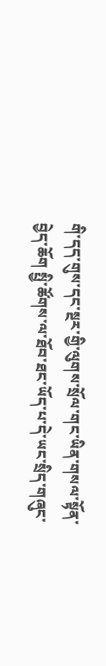གི་དད་གུས་དང་སྔར་གྱི་ལུགས་སྲོལ་གང་ཡིན་གསལ་སྟོན་བྱེད་ཆོག སྤྱི་ཚོགས་ལ་ཐོབ་ཐང་ཡོད་པ་དེ་ཡང་སྲིད་གཞུང་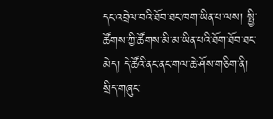དང་འབྲེལ་བའི་ཐོབ་ཐང་ཁག་ཡིན་པ་ལས། སྤྱི་ཚོགས་ཀྱི་ཚོགས་མི་མ་ཡིན་པའི་ཐོག་ཐོབ་ཐང་མེད། དེ་ཚོའི་ནང་ནང་གལ་ཆེ་ཤོས་གཅིག་ནི། སྲིད་གཞུང་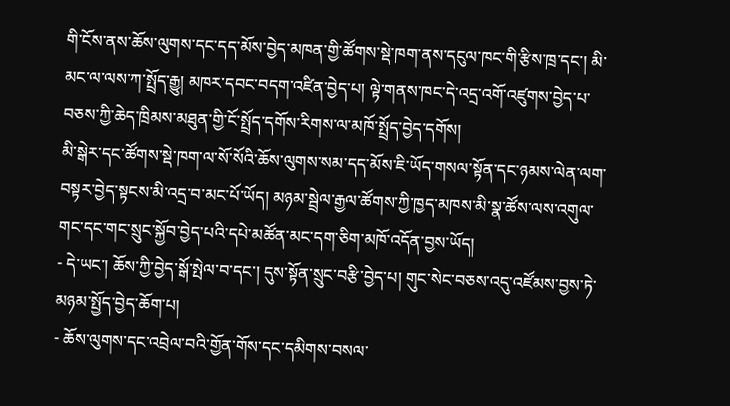གི་ངོས་ནས་ཆོས་ལུགས་དང་དད་མོས་བྱེད་མཁན་གྱི་ཚོགས་སྡེ་ཁག་ནས་དངུལ་ཁང་གི་རྩིས་ཁྲ་དང་། མི་མང་ལ་ལས་ཀ་སྤྲོད་རྒྱུ། མཁར་དབང་བདག་འཛིན་བྱེད་པ། ལྟེ་གནས་ཁང་དེ་འདྲ་འགོ་འཛུགས་བྱེད་པ་བཅས་ཀྱི་ཆེད་ཁྲིམས་མཐུན་གྱི་ངོ་སྤྲོད་དགོས་རིགས་ལ་མཁོ་སྤྲོད་བྱེད་དགོས།
མི་སྒེར་དང་ཚོགས་སྡེ་ཁག་ལ་སོ་སོའི་ཆོས་ལུགས་སམ་དད་མོས་ཇི་ཡོད་གསལ་སྟོན་དང་ཉམས་ལེན་ལག་བསྟར་བྱེད་སྟངས་མི་འདྲ་བ་མང་པོ་ཡོད། མཉམ་སྦྲེལ་རྒྱལ་ཚོགས་ཀྱི་ཁྱད་མཁས་མི་སྣ་ཚོས་ལས་འགུལ་གང་དང་གང་སྲུང་སྐྱོབ་བྱེད་པའི་དཔེ་མཚོན་མང་དག་ཅིག་མཁོ་འདོན་བྱས་ཡོད།
- དེ་ཡང་། ཆོས་ཀྱི་བྱེད་སྒོ་སྤེལ་བ་དང་། དུས་སྟོན་སྲུང་བརྩི་བྱེད་པ། གུང་སེང་བཅས་འདུ་འཛོམས་བྱས་ཏེ་མཉམ་སྤྱོད་བྱེད་ཆོག་པ།
- ཆོས་ལུགས་དང་འབྲེལ་བའི་གྱོན་གོས་དང་དམིགས་བསལ་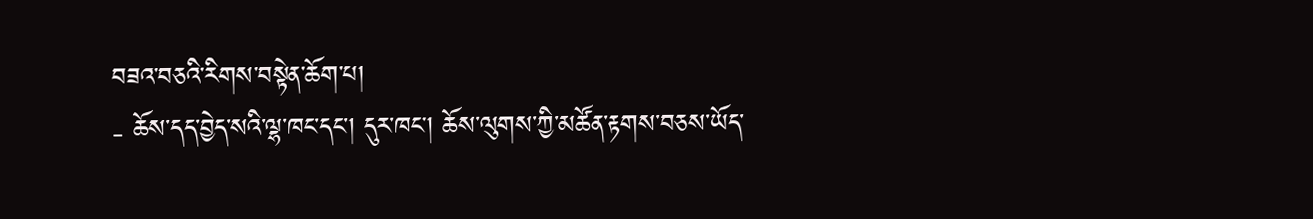བཟའ་བཅའི་རིགས་བསྟེན་ཆོག་པ།
- ཆོས་དད་བྱེད་སའི་ལྷ་ཁང་དང་། དུར་ཁང། ཆོས་ལུགས་ཀྱི་མཚོན་རྟགས་བཅས་ཡོད་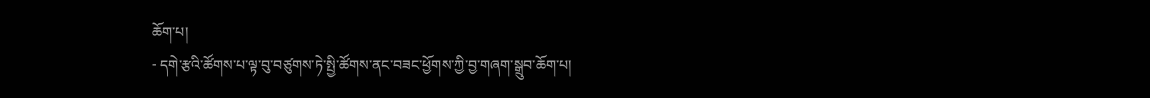ཆོག་པ།
- དགེ་རྩའི་ཚོགས་པ་ལྟ་བུ་བཙུགས་ཏེ་སྤྱི་ཚོགས་ནང་བཟང་ཕྱོགས་ཀྱི་བྱ་གཞག་སྒྲུབ་ཆོག་པ།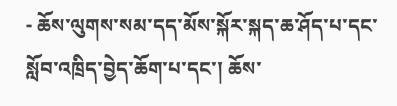- ཆོས་ལུགས་སམ་དད་མོས་སྐོར་སྐད་ཆ་ཤོད་པ་དང་སློབ་འཁྲིད་བྱེད་ཆོག་པ་དང་། ཆོས་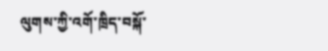ལུགས་ཀྱི་འགོ་ཁྲིད་བསྐོ་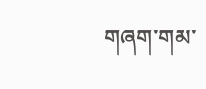གཞག་གམ་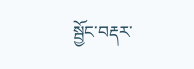སྦྱོང་བརྡར་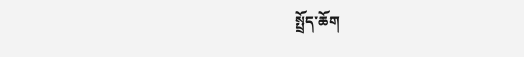སྤྲོད་ཆོག